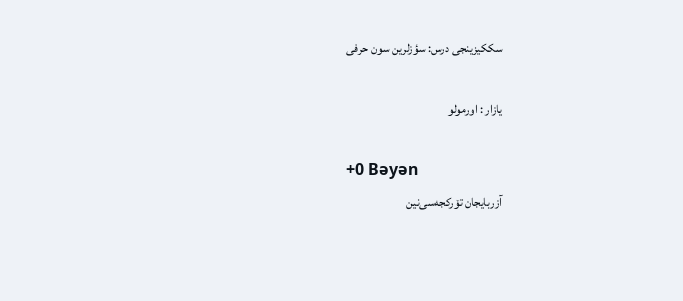سککیزینجی درس: سؤزلرین سون حرفی

یازار : اورمولو

+0 Bəyən
آزربایجان تۆرکجه‌سی‌نین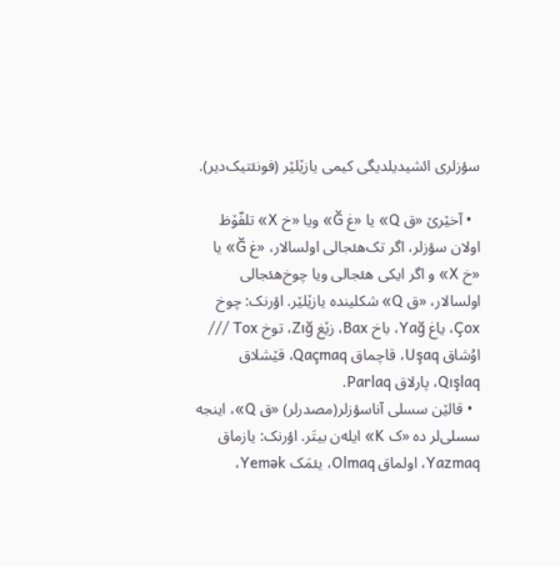سؤزلری ائشیدیلدیگی کیمی یازێلێر (فونئتیک‌دیر).

  • آخێرێ «ق Q» یا «غ Ğ» ویا «خ X» تلفّۆظ اولان سؤزلر، اگر تک‌هئجالی اولسالار، «غ Ğ» یا «خ X» و اگر ایکی هئجالی ویا چوخ‌هئجالی اولسالار، «ق Q» شکلینده یازێلێر. اؤرنک: چوخ Çox، یاغ Yağ، باخ Bax، زێغ Zığ، توخ Tox /// اوُشاق Uşaq، قاچماق Qaçmaq، قێشلاق Qışlaq، پارلاق Parlaq.
  • قالێن سسلی آناسؤزلر(مصدرلر) «ق Q»، اینجه سسلی‌لر ده «ک K» ایله‌ن بیتَر. اؤرنک: یازماق Yazmaq، اولماق Olmaq، یئمَک Yemək،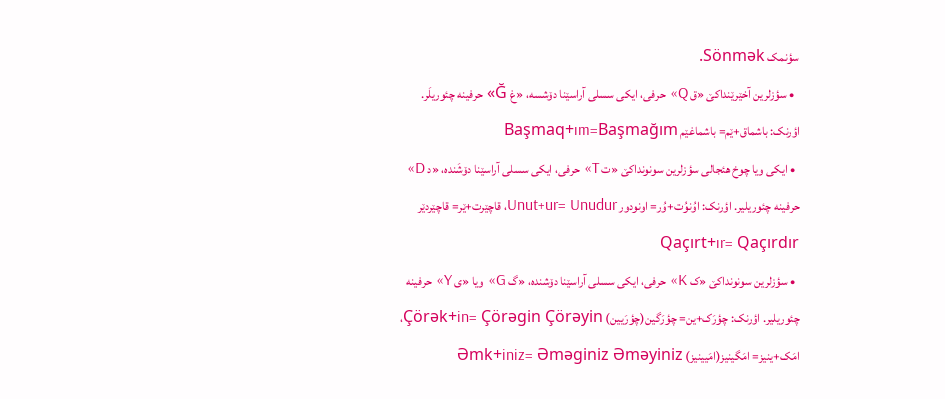سؤنمک Sönmək.
  • سؤزلرین آخێرێنداکێ «ق Q» حرفی، ایکی سسلی آراسێنا دۆشسه، «غ Ğ» حرفینه چئوریلَر. اؤرنک: باشماق+ێم= باشماغێم Başmaq+ım=Başmağım
  • ایکی ویا چوخ هئجالی سؤزلرین سونونداکێ «ت T» حرفی، ایکی سسلی آراسێنا دۆشَنده، «د D» حرفینه چئوریلیر. اؤرنک: اوُنوُت+وُر= اونودور Unut+ur= Unudur، قاچێرت+ێر= قاچێردێر Qaçırt+ır= Qaçırdır
  • سؤزلرین سونونداکێ «ک K» حرفی، ایکی سسلی آراسێنا دۆشنده، «گ G» ویا «ی Y» حرفینه چئوریلیر. اؤرنک: چؤرَک+ین= چؤرَگین(چؤرَیین) Çörək+in= Çörəgin Çörəyin، امَک+ینیز= امَگینیز(امَیینیز) Əmk+iniz= Əməginiz Əməyiniz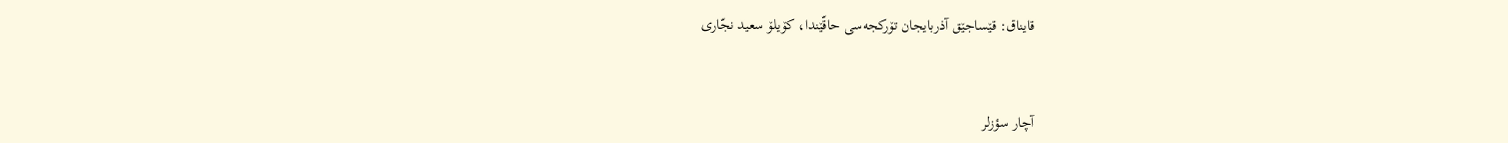قایناق: قێساجێق آذربایجان تۆرکجه‌سی حاقّێندا، کۆیلۆ سعید نجّاری



آچار سؤزلر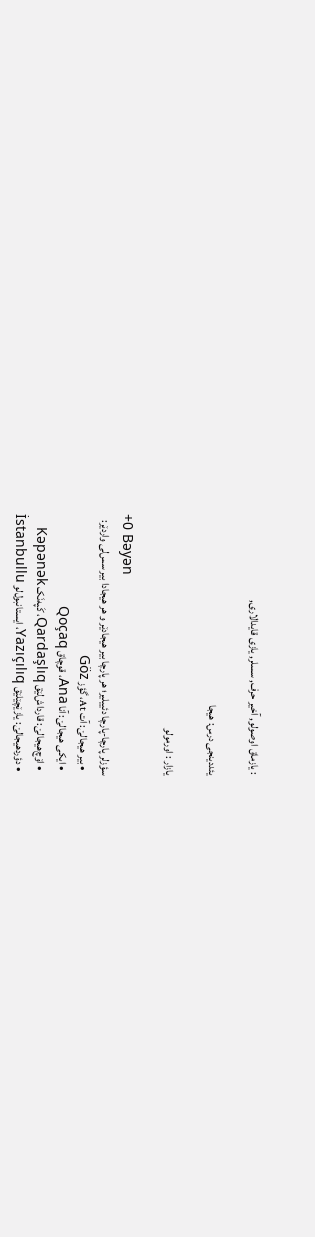: یازماق اوصولو, آخیر حرف, سسلر, یازی قایدالاری,

یئددینجی درس: هیجا

یازار : اورمولو

+0 Bəyən
سؤزلر پارچا-پارچا دئییلیر؛ هر پارچا بیر هیجادێر و هر هیجادا بیر سس‌لی واردێر:
  • بیر هیجالێ: آت At، گؤز Göz
  • ایکی هیجالێ: آنا Ana، قوچاق Qoçaq
  • اۆچ‌هیجالێ: قارداش‌لێق Qardaşlıq، کَپه‌نَک Kəpənək
  • دؤردهیجالێ: یازێچێلێق Yazıçılıq، ایستانبول‌لو İstanbullu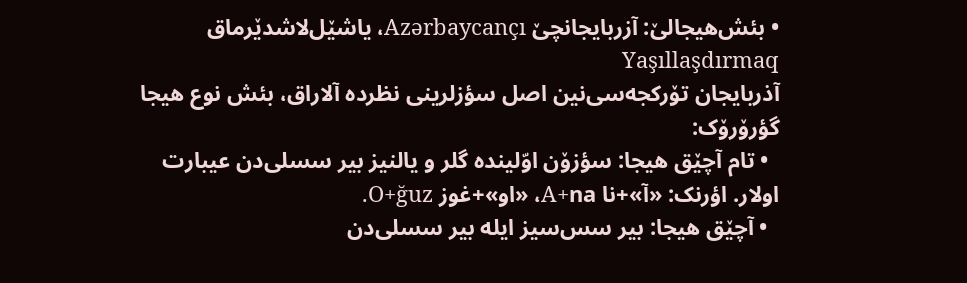• بئش‌هیجالێ: آزربایجانچێ Azərbaycançı، یاشێل‌لاشدێرماق Yaşıllaşdırmaq
آذربایجان تۆرکجه‌سی‌نین اصل سؤزلرینی نظرده آلاراق، بئش نوع هیجا گؤرۆرۆک:
  • تام آچێق هیجا: سؤزۆن اوّلینده گلر و یالنیز بیر سسلی‌دن عیبارت اولار. اؤرنک: «آ»+نا A+na، «او»+غوز O+ğuz.
  • آچێق هیجا: بیر سس‌سیز ایله بیر سسلی‌دن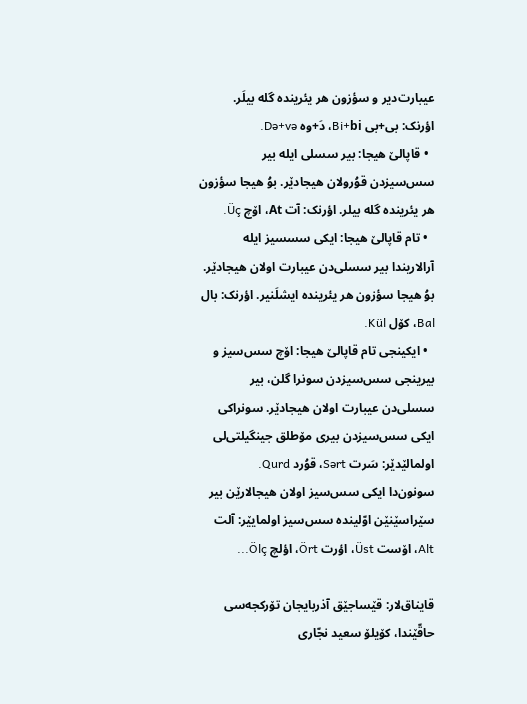عیبارت‌دیر و سؤزون هر یئرینده گله بیلَر. اؤرنک: بی+بی Bi+bi، دَ+وه Də+və.
  • قاپالێ هیجا: بیر سسلی ایله بیر سس‌سیزدن قوُرولان هیجادێر. بوُ هیجا سؤزون هر یئرینده گله بیلر. اؤرنک: آت At، اۆچ Üç.
  • تام قاپالێ هیجا: ایکی سسسیز ایله آرالاریندا بیر سسلی‌دن عیبارت اولان هیجادێر. بوُ هیجا سؤزون هر یئرینده ایشلَنیر. اؤرنک: بال Bal، کۆل Kül.
  • ایکینجی تام قاپالێ هیجا: اۆچ سس‌سیز و بیرینجی سس‌سیزدن سونرا گلن، بیر سسلی‌دن عیبارت اولان هیجادێر. سونراکی ایکی سس‌سیزدن بیری مۆطلق جینگیلتی‌لی اولمالێدێر: سَرت Sərt، قوُرد Qurd.
سونون‌دا ایکی سس‌سیز اولان هیجالارێن بیر سێراسێنێن اوّلینده سس‌سیز اولمایێر: آلت Alt، اۆست Üst، اؤرت Ört، اؤلچ Ölç...

قایناق‌لار: قێساجێق آذربایجان تۆرکجه‌سی حاقّێندا، کۆیلۆ سعید نجّاری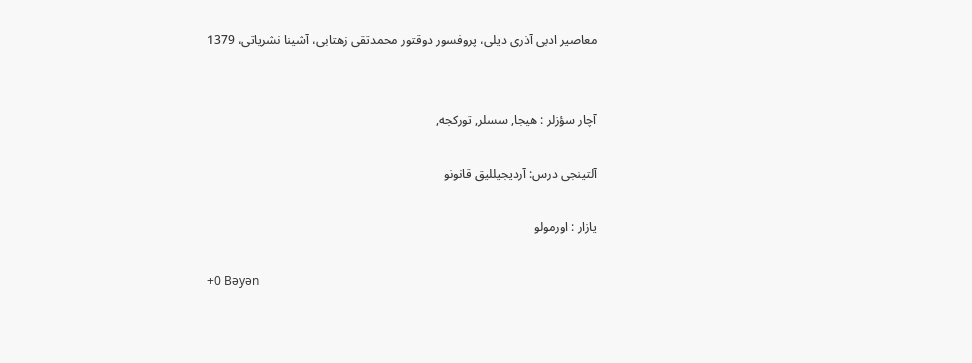معاصیر ادبی آذری دیلی، پروفسور دوقتور محمدتقی زهتابی، آشینا نشریاتی، 1379


آچار سؤزلر : هیجا, سسلر, تورکجه,

آلتینجی درس: آردیجیللیق قانونو

یازار : اورمولو

+0 Bəyən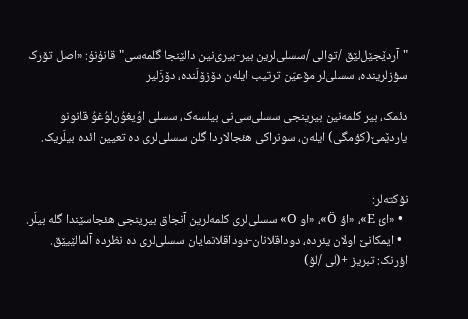"آردێجێل‌لێق /توالی /سسلی‌لرین بیر-بیری‌نین دالێنجا گلمه‌سی" قانۇنۇ: «اصل تۆرک سؤزلرینده، سسلی‌لر مۆعیّن ترتیب ایله‌ن دۆزۆلَنده، دۆزَلیر

دئمک، بیر کلمه‌نین بیرینجی سسلی‌سی‌نی بیلسه‌ک، سسلی اوُیغوُن‌لوُغوُ قانونو یاردێمێ(کؤمگی) ایله‌ن، سونراکی هئجالاردا گلن سسلی‌لری ده تعیین ائده بیلَریک.


نۆکته‌لر:
  • «ائ E»، «اؤ Ö»، «او O» سسلی‌لری کلمه‌لرین آنجاق بیرینجی هئجاسێندا گله بیلَر.
  • ایمکانێ اولان یئرده، دوداقلانان-دوداقلانمایان سسلی‌لری ده نظرده آلمالێیێق. اؤرنک: تبریز +(لی /لۆ)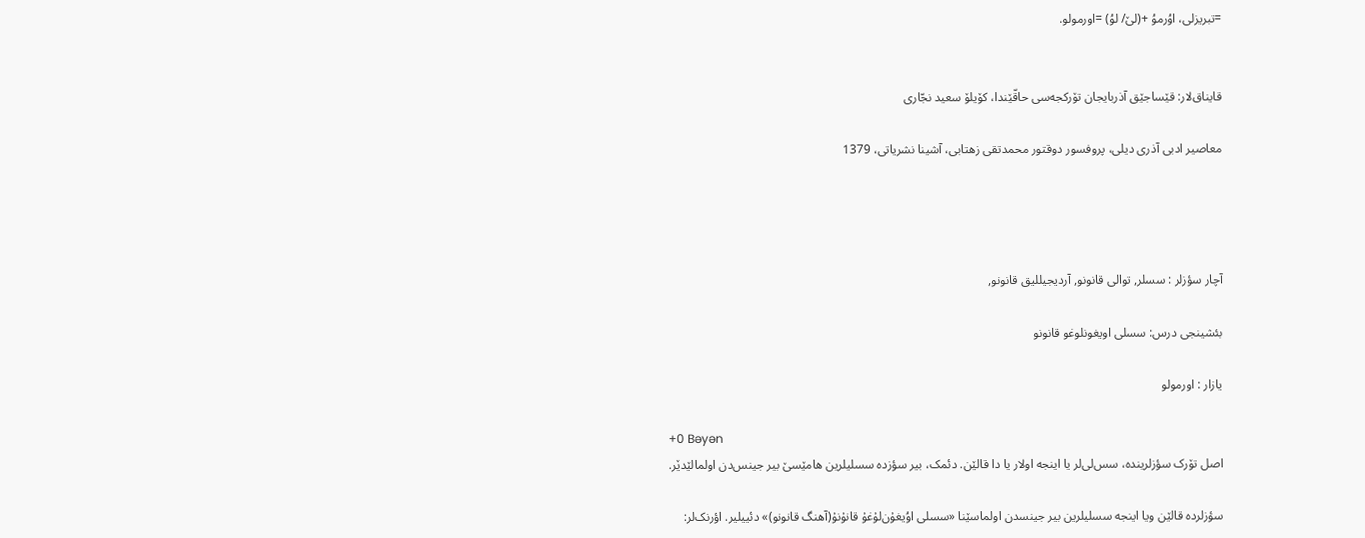=تبریزلی، اوُرموُ +(لێ/ لوُ) =اورمولو.


قایناق‌لار: قێساجێق آذربایجان تۆرکجه‌سی حاقّێندا، کۆیلۆ سعید نجّاری

معاصیر ادبی آذری دیلی، پروفسور دوقتور محمدتقی زهتابی، آشینا نشریاتی، 1379




آچار سؤزلر : سسلر, توالی قانونو, آردیجیللیق قانونو,

بئشینجی درس: سسلی اویغونلوغو قانونو

یازار : اورمولو

+0 Bəyən
اصل تۆرک سؤزلرینده، سس‌لی‌لر یا اینجه اولار یا دا قالێن. دئمک، بیر سؤزده سسلیلرین هامێسێ بیر جینس‌دن اولمالێدێر.

سؤزلرده قالێن ویا اینجه سسلیلرین بیر جینسدن اولماسێنا «سسلی اوُیغۇن‌لۇغۇ قانۇنۇ(آهنگ قانونو)» دئییلیر. اؤرنک‌لر: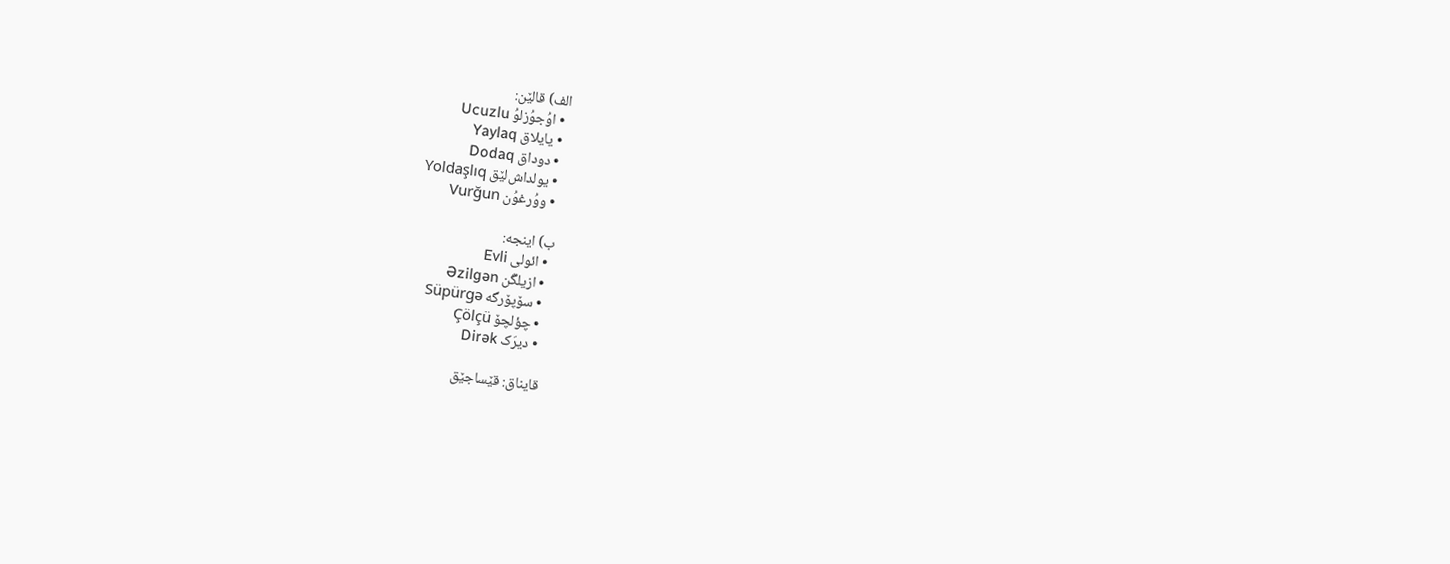الف) قالێن:
  • اوُجوُزلوُ Ucuzlu
  • یایلاق Yaylaq
  • دوداق Dodaq
  • یولداش‌لێق Yoldaşlıq
  • ووُرغوُن Vurğun

ب) اینجه:
  • ائولی Evli
  • ازیلگَن Əzilgən
  • سۆپۆرگه Süpürgə
  • چؤلچۆ Çölçü
  • دیرَک Dirək

قایناق: قێساجێق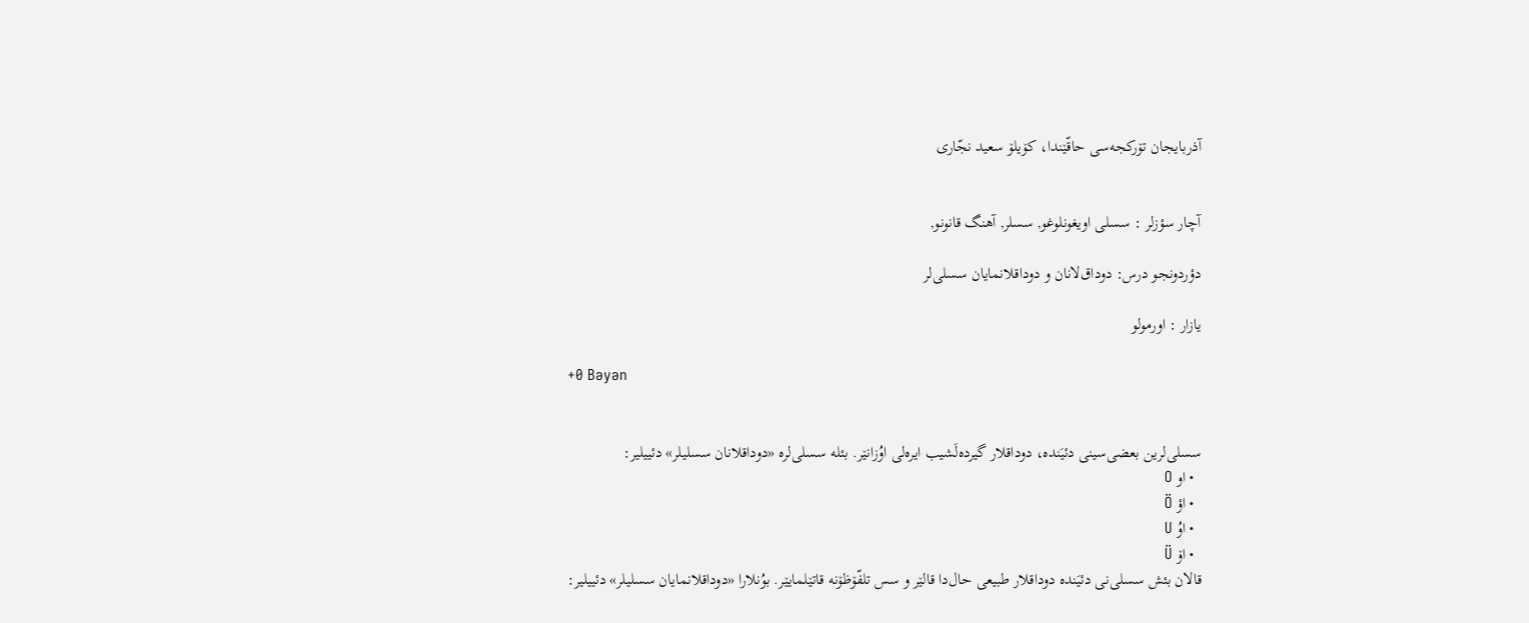آذربایجان تۆرکجه‌سی حاقّێندا، کۆیلۆ سعید نجّاری


آچار سؤزلر : سسلی اویغونلوغو, سسلر, آهنگ قانونو,

دؤردونجو درس: دوداق‌لانان و دوداقلانمایان سسلی‌لر

یازار : اورمولو

+0 Bəyən


سسلی‌لرین بعضی‌سینی دئیَنده، دوداقلار گیرده‌لَشیب ایره‌لی اوُزانێر. بئله سسلی‌لره «دوداقلانان سسلیلر» دئییلیر:
  • او O
  • اؤ Ö
  • اوُ U
  • اۆ Ü
قالان بئش سسلی‌نی دئیَنده دوداقلار طبیعی حال‌دا قالێر و سس تلفّۆظۆنه قاتێلمایێر. بوُنلارا «دوداقلانمایان سسلیلر» دئییلیر: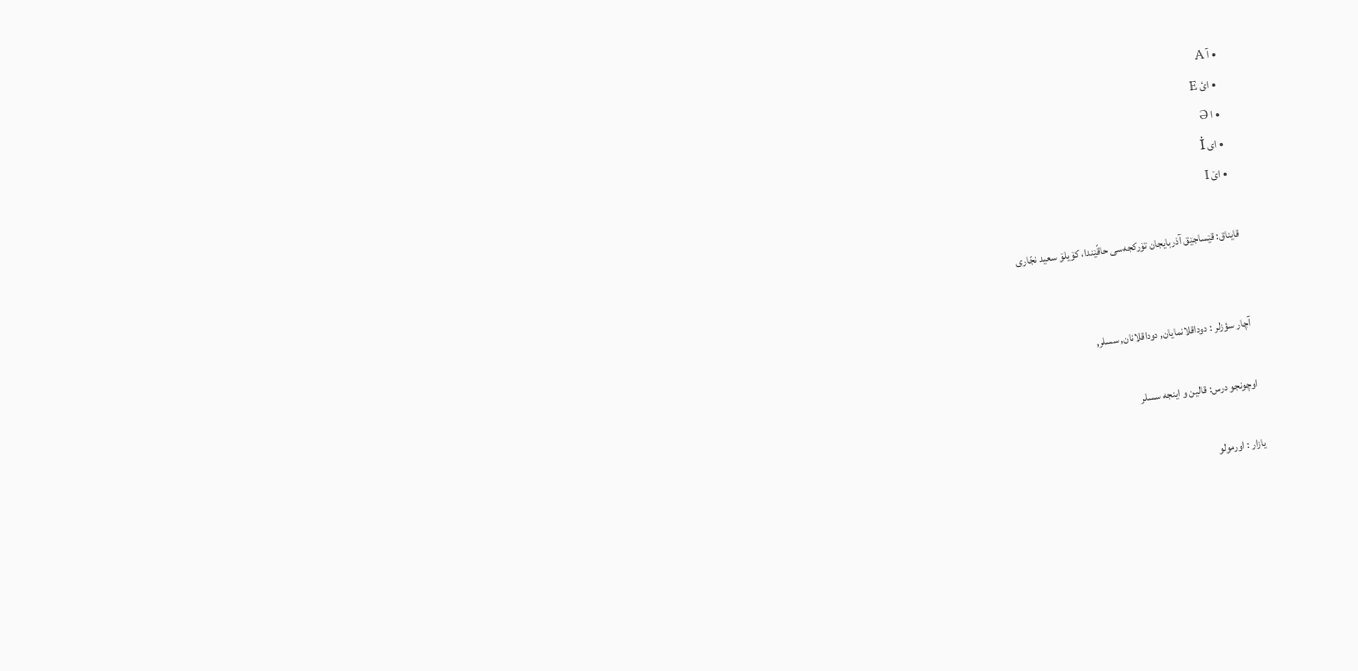• آ A
  • ائ E
  • ا Ə
  • ای İ
  • اێ I

قایناق: قێساجێق آذربایجان تۆرکجه‌سی حاقّێندا، کۆیلۆ سعید نجّاری


آچار سؤزلر : دوداقلانمایان, دوداقلانان, سسلر,

اوچونجو درس: قالین و اینجه سسلر

یازار : اورمولو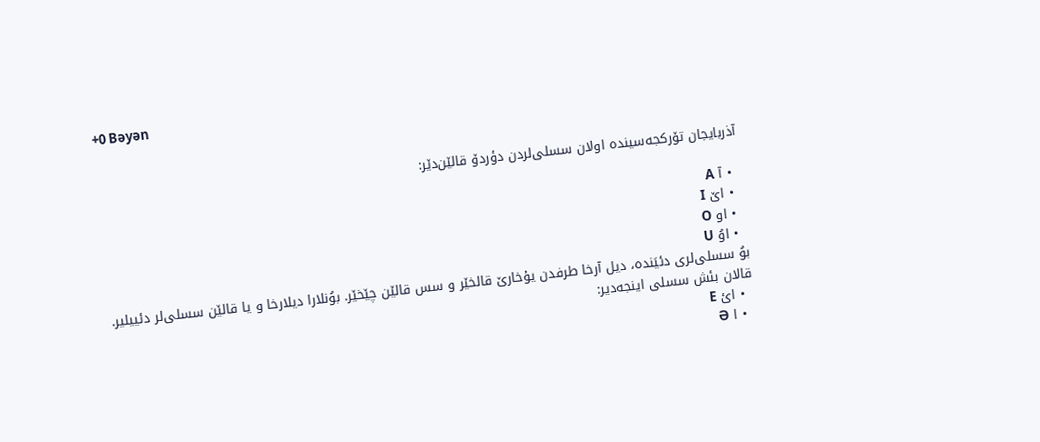+0 Bəyən


آذربایجان تۆرکجه‌سینده اولان سسلی‌لردن دؤردۆ قالێن‌دێر:

  • آ A
  • اێ I
  • او O
  • اوُ U
بوُ سسلی‌لری دئیَنده، دیل آرخا طرفدن یۇخارێ قالخێر و سس قالێن چێخێر. بوُنلارا دیلارخا و یا قالێن سسلی‌لر دئییلیر.
قالان بئش سسلی اینجه‌دیر:
  • ائ E
  • ا Ə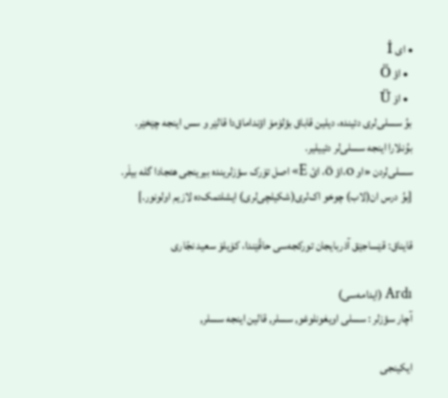• ای İ
  • اؤ Ö
  • اۆ Ü
بوُ سسلی‌لری دئینده، دیلین قاباق بؤلۆمۆ اؤنداماق‌دا قالێر و سس اینجه چێخێر. بوُنلارا اینجه سسلی‌لر دئییلیر.
سسلی‌لردن «او O،اؤ Ö، ائ E» اصل تۆرک سؤزلرینده بیرینجی هئجادا گله بیلَر. [بوُ درس ان(لاب) چوخو اک‌لری(شکیلچی‌لری) ایشلتمک‌ده لازیم اولونور.]

قایناق: قێساجێق آذربایجان تورکجه‌سی حاقّێندا، کۆیلۆ سعید نجّاری

Ardı (ایدامه‌سی)
آچار سؤزلر : سسلی اویغونلوغو, سسلر, قالین اینجه سسلر,

ایکینجی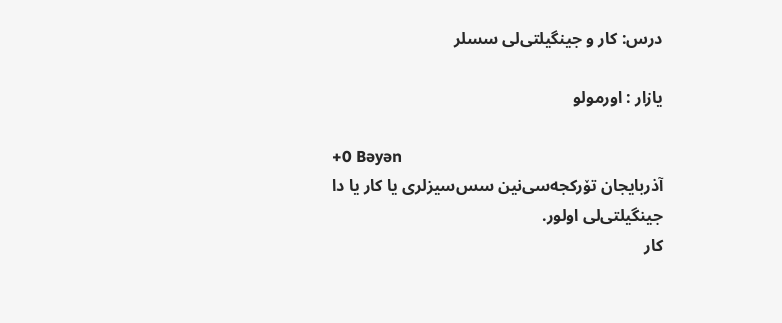درس: کار و جینگیلتی‌لی سسلر

یازار : اورمولو

+0 Bəyən
آذربایجان تۆرکجه‌سی‌نین سس‌سیزلری یا کار یا دا جینگیلتی‌لی اولور.
کار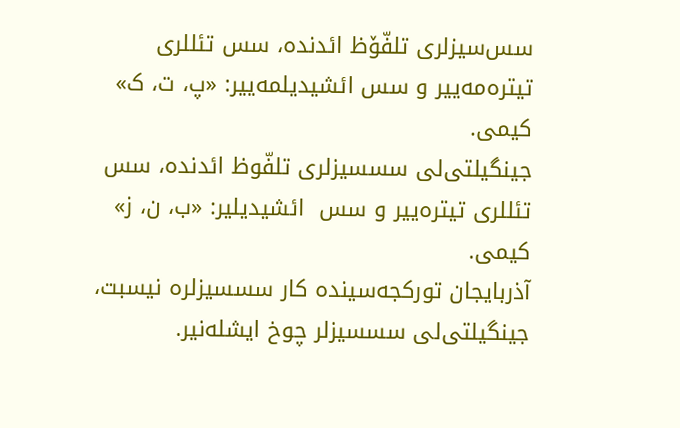سس‌سیزلری تلفّۆظ ائدنده، سس تئللری تیتره‌مه‌ییر و سس ائشیدیلمه‌ییر: «پ، ت، ک» کیمی.
جینگیلتی‌لی سسسیزلری تلفّوظ ائدنده، سس تئللری تیتره‌ییر و سس  ائشیدیلیر: «ب، ن، ز» کیمی.
آذربایجان تورکجه‌سینده کار سسسیزلره نیسبت، جینگیلتی‌لی سسسیزلر چوخ ایشله‌نیر.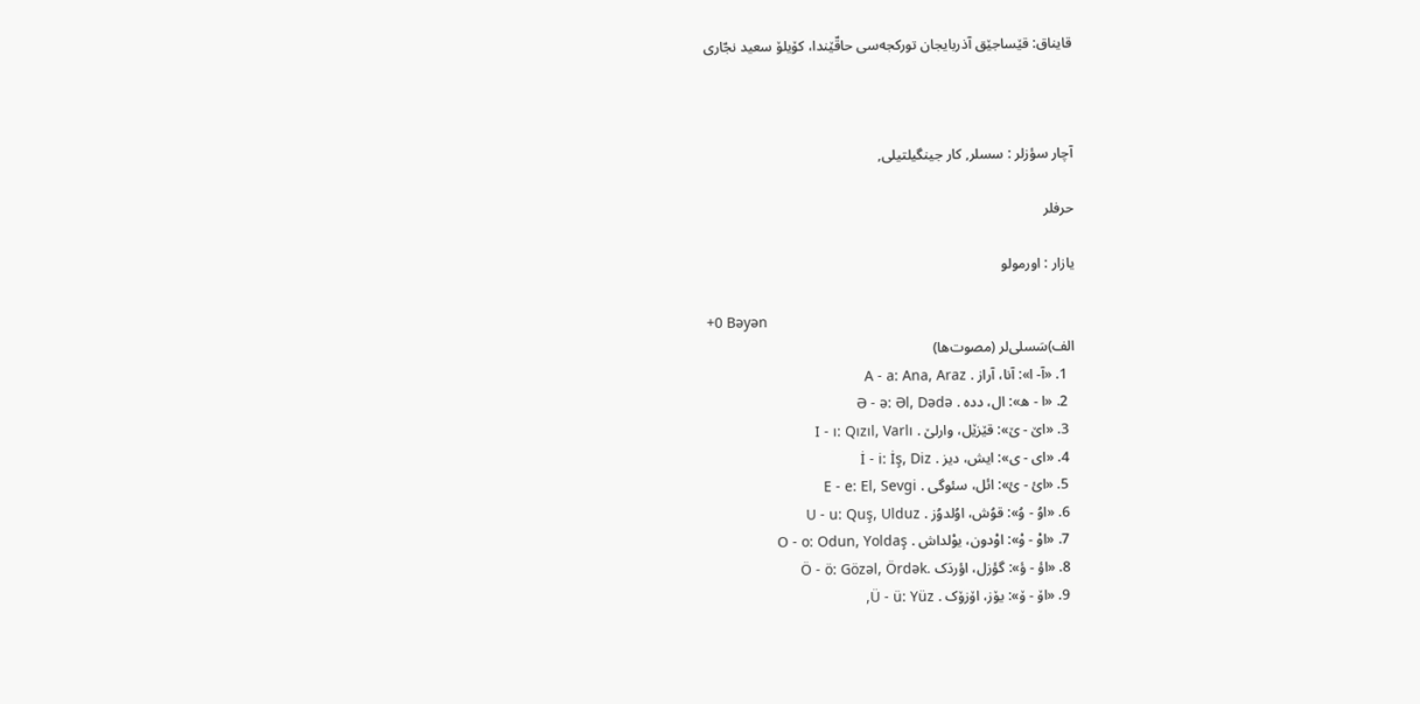قایناق: قێساجێق آذربایجان تورکجه‌سی حاقّێندا، کۆیلۆ سعید نجّاری



آچار سؤزلر : سسلر, کار جینگیلتیلی,

حرفلر

یازار : اورمولو

+0 Bəyən
الف)سَسلی‌لر (مصوت‌ها)
  1. «آ- ا»: آنا، آراز . A - a: Ana, Araz
  2. «ا - ه»: ال، دده . Ə - ə: Əl, Dədə
  3. «اێ - ێ»: قێزێل، وارلێ . I - ı: Qızıl, Varlı
  4. «ای - ی»: ایش، دیز . İ - i: İş, Diz
  5. «ائ - ئ»: ائل، سئوگی . E - e: El, Sevgi
  6. «اوُ - وُ»: قوُش، اوُلدوُز . U - u: Quş, Ulduz
  7. «اوْ - وْ»: اوْدون، یوْلداش . O - o: Odun, Yoldaş
  8. «اؤ - ؤ»: گؤزل، اؤردَک .Ö - ö: Gözəl, Ördək
  9. «اۆ - ۆ»: یۆز، اۆزۆک . Ü - ü: Yüz,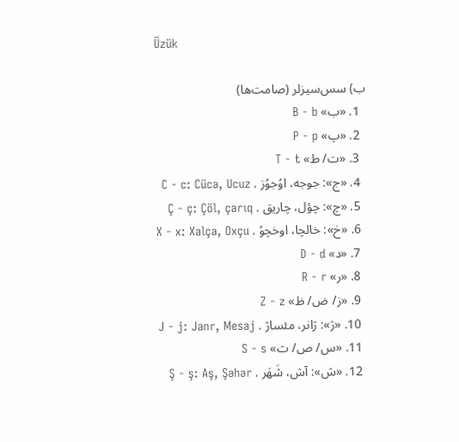Üzük

ب) سس‌سیزلر (صامت‌ها)
  1. «ب» B - b
  2. «پ» P - p
  3. «ت/ ط» T - t
  4. «ج»: جوجه، اوُجوُز . C - c: Cücə, Ucuz
  5. «چ»: چؤل، چاریق . Ç - ç: Çöl, çarıq
  6. «خ»: خالچا، اوخچوُ . X - x: Xalça, Oxçu
  7. «د» D - d
  8. «ر» R - r
  9. «ز/ ض/ ظ» Z - z
  10. «ژ»: ژانر، مئساژ . J - j: Janr, Mesaj
  11. «س/ ص/ ث» S - s
  12. «ش»: آش، شَهَر . Ş - ş: Aş, Şəhər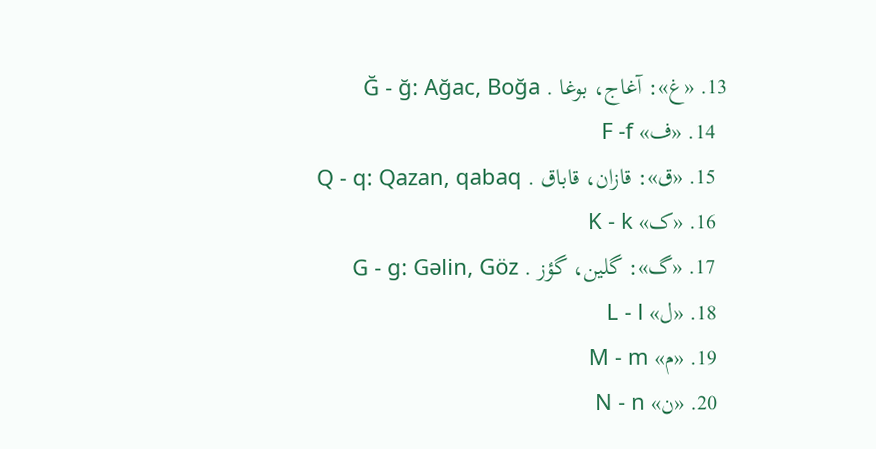13. «غ»: آغاج، بوغا . Ğ - ğ: Ağac, Boğa
  14. «ف» F -f
  15. «ق»: قازان، قاباق . Q - q: Qazan, qabaq
  16. «ک» K - k
  17. «گ»: گلین، گؤز . G - g: Gəlin, Göz
  18. «ل» L - l
  19. «م» M - m
  20. «ن» N - n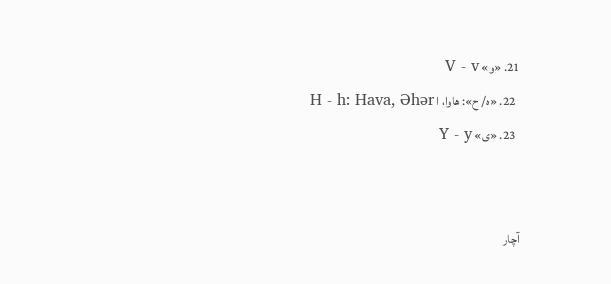21. «و» V - v
  22. «ه/ ح»: هاوا، ا H - h: Hava, Əhər
  23. «ی» Y - y


آچار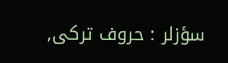سؤزلر : حروف ترکی,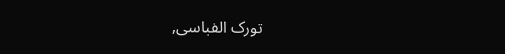تورک الفباسی,